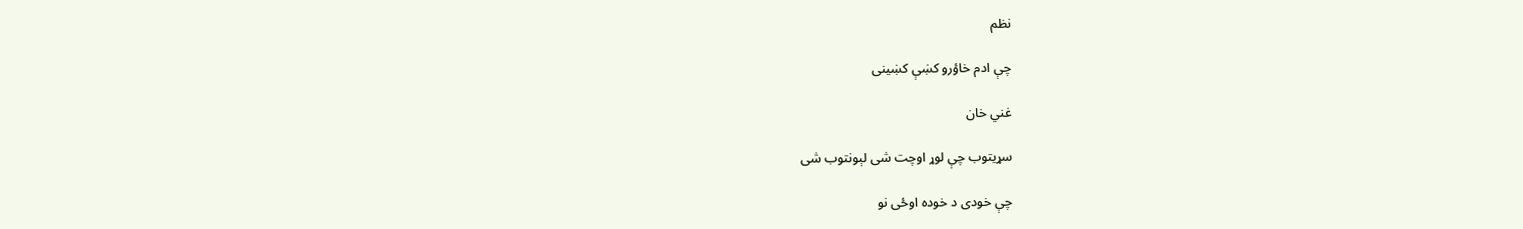نظم

چې ادم خاؤرو کښې کښينی

غني خان

سړيتوب چې لوړ اوچت شی لېونتوب شی

چې خودی د خوده اوځی نو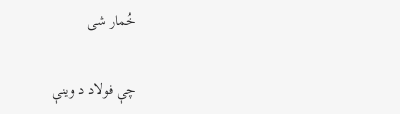خُمار شی

چې فولاد د وينې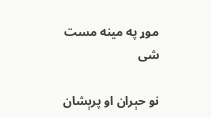موړ په مينه مست شی

نو حېران او پرېشان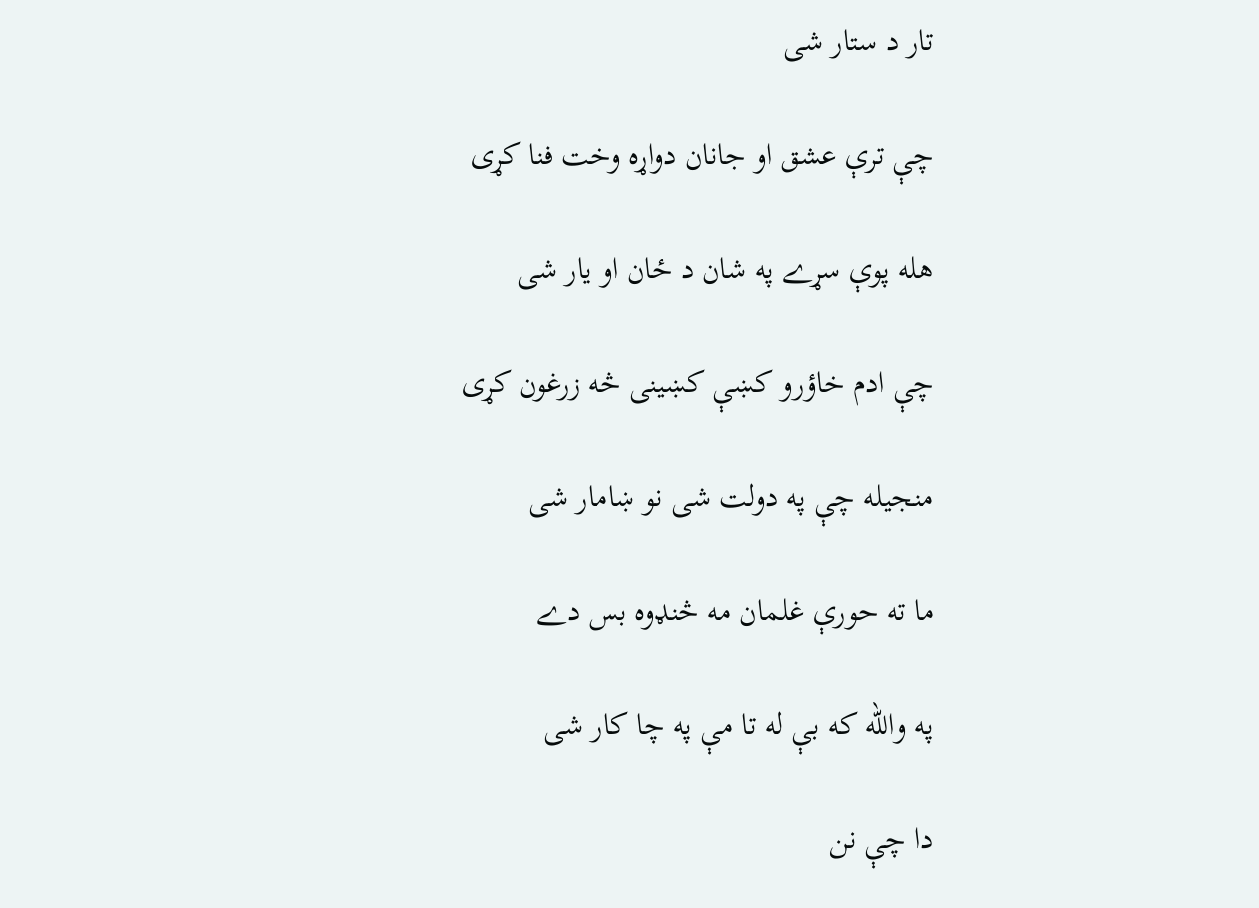تار د ستار شی

چې ترې عشق او جانان دواړه وخت فنا کړی

هله پوې سړے په شان د ځان او يار شی

چې ادم خاؤرو کښې کښينی څه زرغون کړی

منجيله چې په دولت شی نو ښامار شی

ما ته حورې غلمان مه څنډوه بس دے

په والله که بې له تا مې په چا کار شی

دا چې نن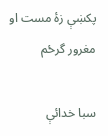پکښې زۀ مست او مغرور گرځم

سبا خدائې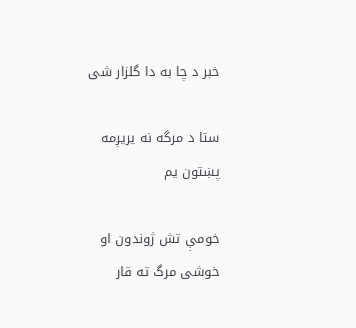خبر د چا به دا گلزار شی

ستا د مرگه نه يريږمه پښتون يم

خومې تش ژوندون او خوشی مرگ ته قار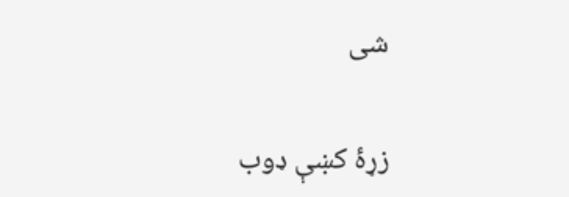شی

زړۀ کښې ډوب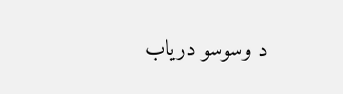د وسوسو درياب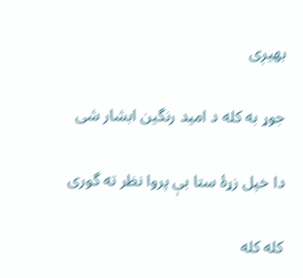بهيږی

جوړ به کله د اميد رنگين ابشار شی

دا خپل زړۀ ستا بې پروا نظر ته گوری

کله کله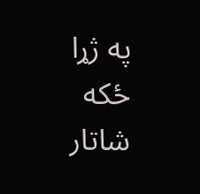په ژړا ځکه شاتار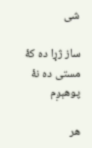شی

ساز ژړا ده کۀ مستی ده نۀ پوهېږم

هر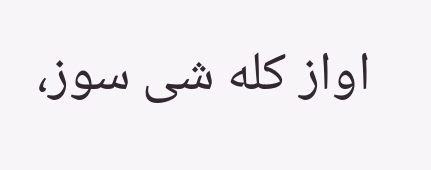اواز کله شی سوز،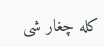کله چغار شی